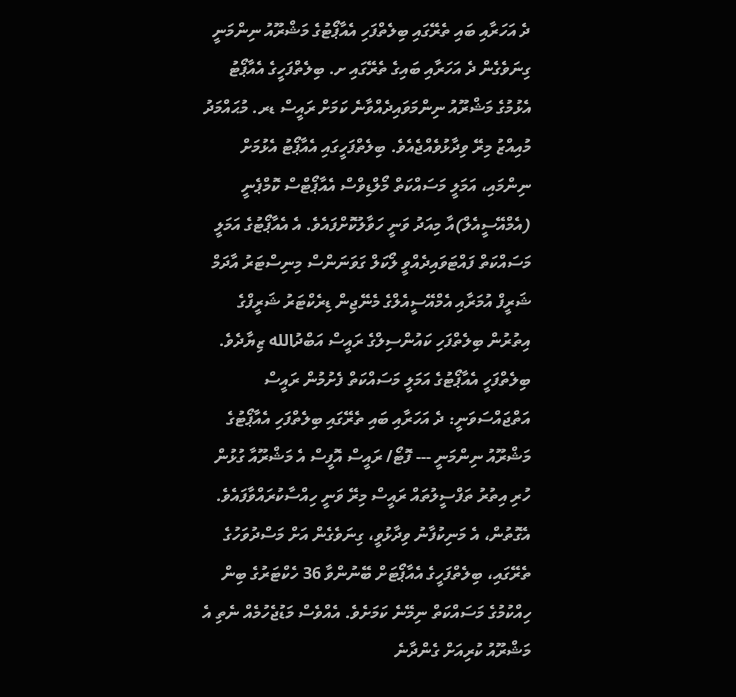ދެ އަހަރާއި ބައި ތެރޭގައި ބިލެތްފަހި އެއާޕޯޓުގެ މަޝްރޫއު ނިންމަނީ
ގިނަވެގެން ދެ އަހަރާއި ބައިގެ ތެރޭގައި ށ. ބިލެތްފަހީގެ އެއާޕޯޓު އެޅުމުގެ މަޝްރޫއު ނިންމަވައިދެއްވާނެ ކަމަށް ރައީސް ޑރ. މުޙައްމަދު މުއިއްޒު މިރޭ ވިދާޅުވެއްޖެއެވެ. ބިލެތްފަހީގައި އެއާޕޯޓު އެޅުމަށް ނިންމައި، އަމަލީ މަސައްކަތް މޯލްޑިވްސް އެއާޕޯޓްސް ކޮމްޕެނީ (އެމްއޭސީއެލް)އާ މިއަދު ވަނީ ހަވާލުކޮށްފައެވެ. އެ އެއާޕޯޓުގެ އަމަލީ މަސައްކަތް ފައްޓަވައިދެއްވީ ލޯކަލް ގަވަނަންސް މިނިސްޓަރު އާދަމް ޝަރީފް އުމަރާއި އެމްއޭސީއެލްގެ މެނޭޖިން ޑިރެކްޓަރު ޝަރީފްގެ އިތުރުން ބިލެތްފަހި ކައުންސިލްގެ ރައީސް އަބްދުالله ޒިޔާދެވެ. ބިލެތްފަހީ އެއާޕޯޓުގެ އަމަލީ މަސައްކަތް ފެށުމުން ރައީސް އަތްޖައްސަވަނީ: ދެ އަހަރާއި ބައި ތެރޭގައި ބިލެތްފަހި އެއާޕޯޓުގެ މަޝްރޫއު ނިންމަނީ --- ފޮޓޯ/ ރައީސް އޮފީސް އެ މަޝްރޫއާ ގުޅުން ހުރި އިތުރު ތަފްސީލުތައް ރައީސް މިރޭ ވަނީ ހިއްސާކުރައްވާފައެވެ. އެގޮތުން، އެ މަނިކުފާނު ވިދާޅުވީ، ގިނަވެގެން އަށް މަސްދުވަހުގެ ތެރޭގައި، ބިލެތްފަހީގެ އެއާޕޯޓަށް ބޭނުންވާ 36 ހެކްޓަރުގެ ބިން ހިއްކުމުގެ މަސައްކަތް ނިމޭނެ ކަމަށެވެ. އެއްވެސް މަޑުޖެހުމެއް ނެތި އެ މަޝްރޫއު ކުރިއަށް ގެންދާނެ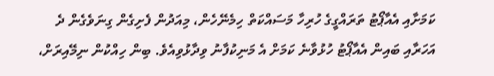ކަމަށާއި އެއާޕޯޓު ތަރައްގީގެ ހުރިހާ މަސައްކަތް ހިމެނޭހެން، މިއަދުން ފެށިގެން ގިނަވެގެން ދެ އަހަރާއި ބައިން އެއާޕޯޓު ހުޅުވާނެ ކަމަށް އެ މަނިކުފާނު ވިދާޅުވިއެވެ. ބިން ހިއްކުން ނިމޭއިރަށް،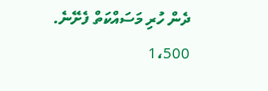ދެން ހުރި މަސައްކަތް ފެށޭނެ. 1،500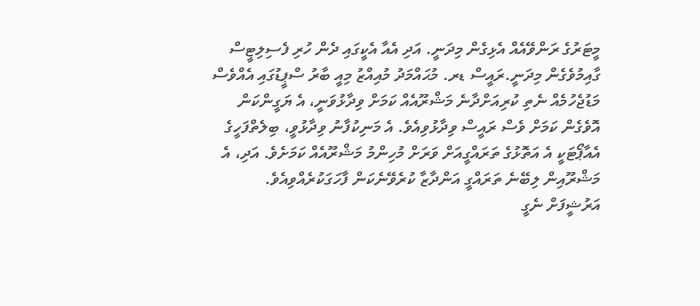މީޓަރުގެ ރަންވޭއެއް އެޅިގެން މިދަނީ. އަދި އެއާ އެކީގައި ދެން ހުރި ފެސިލިޓީސް ގާއިމުވެގެން މިދަނީ.ރައީސް ޑރ. މުޙައްމަދު މުއިއްޒު މިއީ ބާރު ސްޕީޑުގައި އެއްވެސް މަޑުޖެހުމެއް ނެތި ކުރިއަށްދާނެ މަޝްރޫއެއް ކަމަށް ވިދާޅުވަނީ، އެ ޔަގީންކަން އޮވެގެން ކަމަށް ވެސް ރައީސް ވިދާޅުވިއެވެ. އެ މަނިކުފާނު ވިދާޅުވީ، ބިލެތްފަހީގެ އެއާޕޯޓަކީ އެ އަތޮޅުގެ ތަރައްގީއަށް ވަރަށް މުހިންމު މަޝްރޫއެއް ކަމަށެވެ. އަދި، އެ މަޝްރޫއިން ލިބޭނެ ތަރައްގީ އަންދާޒާ ކުރެވޭނެކަން ފާހަގަކުރެއްވިއެވެ.
އަރުޝީފަށް ނެގީ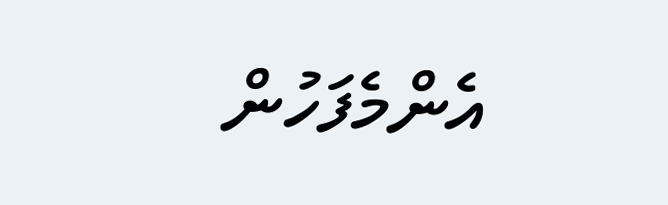އެންމެފަހުން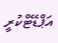އަޕްޑޭޓްކުރީ